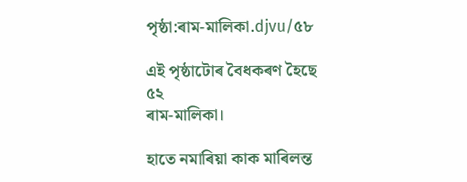পৃষ্ঠা:ৰাম-মালিকা.djvu/৫৮

এই পৃষ্ঠাটোৰ বৈধকৰণ হৈছে
৫২
ৰাম-মালিকা।

হাতে নমাৰিয়া কাক মাৰিলন্ত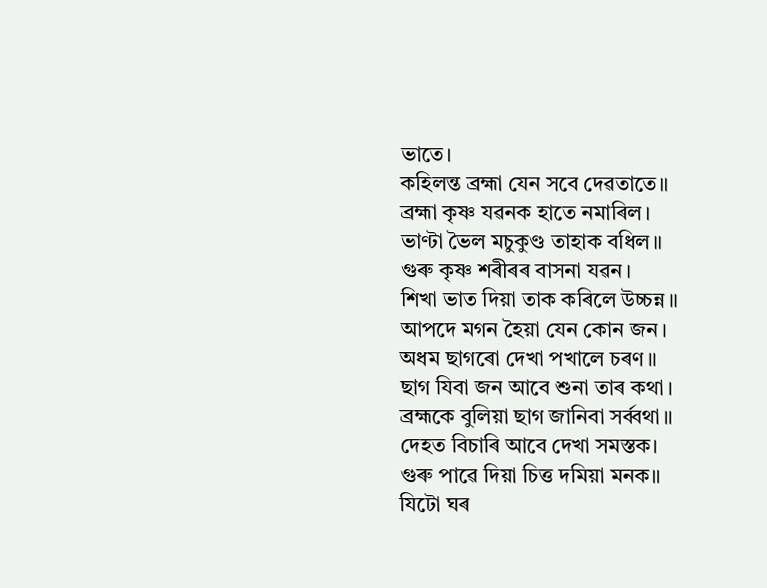ভাতে।
কহিলন্ত ব্ৰহ্মা যেন সবে দেৱতাতে॥
ব্ৰহ্মা কৃষ্ণ যৱনক হাতে নমাৰিল।
ভাণ্টা ভৈল মচুকুণ্ড তাহাক বধিল॥
গুৰু কৃষ্ণ শৰীৰৰ বাসনা যৱন।
শিখা ভাত দিয়া তাক কৰিলে উচ্চন্ন॥
আপদে মগন হৈয়া যেন কোন জন।
অধম ছাগৰো দেখা পখালে চৰণ॥
ছাগ যিবা জন আবে শুনা তাৰ কথা।
ব্ৰহ্মকে বুলিয়া ছাগ জানিবা সৰ্ব্বথা॥
দেহত বিচাৰি আবে দেখা সমস্তক।
গুৰু পাৱে দিয়া চিত্ত দমিয়া মনক॥
যিটো ঘৰ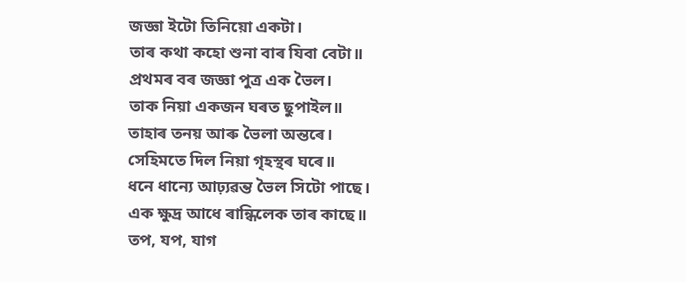জজ্ঞা ইটো তিনিয়ো একটা।
তাৰ কথা কহো শুনা বাৰ যিবা বেটা॥
প্ৰথমৰ বৰ জজ্ঞা পুত্ৰ এক ভৈল।
তাক নিয়া একজন ঘৰত ছুপাইল॥
তাহাৰ তনয় আৰু ভৈলা অন্তৰে।
সেহিমতে দিল নিয়া গৃহস্থৰ ঘৰে॥
ধনে ধান্যে আঢ়্যৱন্ত ভৈল সিটো পাছে।
এক ক্ষুদ্ৰ আধে ৰান্ধিলেক তাৰ কাছে॥
তপ, যপ, যাগ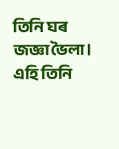তিনি ঘৰ জজ্ঞা ভৈলা।
এহি তিনি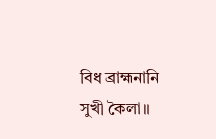বিধ ব্ৰাহ্মনানি সুখী কৈলা॥